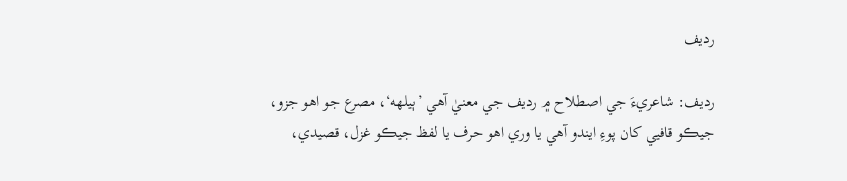رديف

رديف: شاعريءَ جي اصطلاح ۾ رديف جي معنيٰ آهي ’ٻيلهه‘، مصرع جو اهو جزو، جيڪو قافيي کان پوءِ ايندو آهي يا وري اهو حرف يا لفظ جيڪو غزل، قصيدي،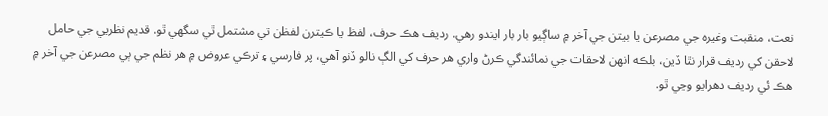نعت، منقبت وغيره جي مصرعن يا بيتن جي آخر ۾ ساڳيو بار بار ايندو رهي. رديف هڪ حرف، لفظ يا ڪيترن لفظن تي مشتمل ٿي سگهي ٿو. قديم نظريي جي حامل لاحقن کي رديف قرار نٿا ڏين، بلڪه انهن لاحقات جي نمائندگي ڪرڻ واري هر حرف کي الڳ نالو ڏنو آهي، پر فارسي ۽ ترڪي عروض ۾ هر نظم جي ٻي مصرعن جي آخر ۾ هڪ ئي رديف دهرايو وڃي ٿو.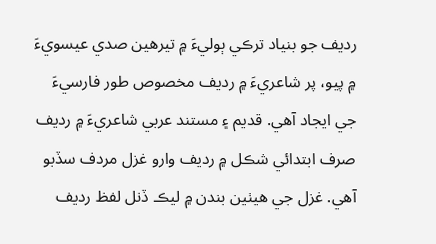رديف جو بنياد ترڪي ٻوليءَ ۾ تيرهين صدي عيسويءَ ۾ پيو، پر شاعريءَ ۾ رديف مخصوص طور فارسيءَ جي ايجاد آهي. قديم ۽ مستند عربي شاعريءَ ۾ رديف صرف ابتدائي شڪل ۾ رديف وارو غزل مردف سڏبو آهي. غزل جي هيٺين بندن ۾ ليڪ ڏنل لفظ رديف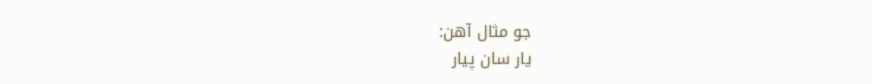جو مثال آهن:
يار سان پيار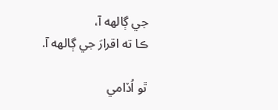جي ڳالهه آ،
ڪا ته اقرارَ جي ڳالهه آ.

ٿو اُڏامي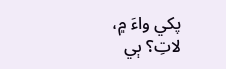پکي واءَ ۾،
لاتِ؟ ٻي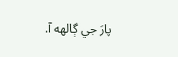پارَ جي ڳالهه آ.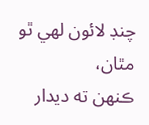چنڊ لائون لهي ٿو مٿان،
ڪنهن ته ديدار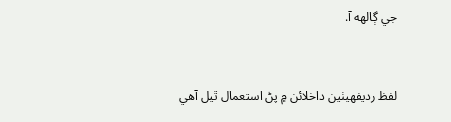جي ڳالهه آ.


لفظ رديفھيٺين داخلائن ۾ پڻ استعمال ٿيل آھي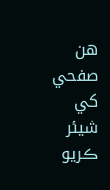هن صفحي کي شيئر ڪريو